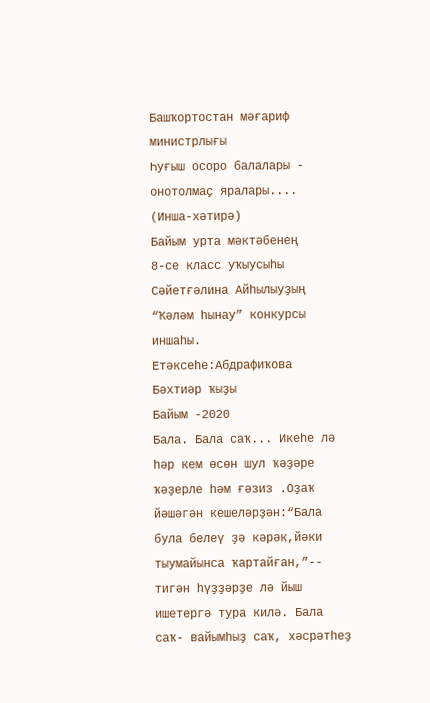Башҡортостан мәғариф министрлығы
Һуғыш осоро балалары -
онотолмаҫ яралары....
(Инша-хәтирә)
Байым урта мәктәбенең
8-се класс уҡыусыһы
Сәйетғәлина Айһылыуҙың
“Ҡәләм һынау” конкурсы
иншаһы.
Етәксеһе:Абдрафиҡова
Бәхтиәр ҡыҙы
Байым -2020
Бала. Бала саҡ... Икеһе лә һәр кем өсөн шул ҡәҙәре ҡәҙерле һәм ғәзиз .Оҙаҡ йәшәгән кешеләрҙән:“Бала була белеү ҙә кәрәк,йәки тыумайынса ҡартайған,”-- тигән һүҙҙәрҙе лә йыш ишетергә тура килә. Бала саҡ- вайымһыҙ саҡ, хәсрәтһеҙ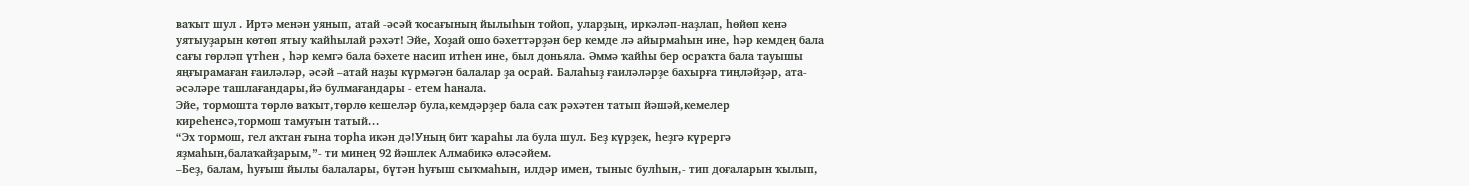ваҡыт шул . Иртә менән уянып, атай -әсәй ҡосағының йылыһын тойоп, уларҙың, иркәләп-наҙлап, һөйөп кенә уятыуҙарын көтөп ятыу ҡайһылай рәхәт! Эйе, Хоҙай ошо бәхеттәрҙән бер кемде лә айырмаһын ине, һәр кемдең бала сағы гөрләп үтһен , һәр кемгә бала бәхете насип итһен ине, был доньяла. Әммә ҡайһы бер осраҡта бала тауышы яңғырамаған ғаиләләр, әсәй –атай наҙы күрмәгән балалар ҙа осрай. Балаһыҙ ғаиләләрҙе бахырға тиңләйҙәр, ата-әсәләре ташлағандары,йә булмағандары - етем һанала.
Эйе, тормошта төрлө ваҡыт,төрлө кешеләр була,кемдәрҙер бала саҡ рәхәтен татып йәшәй,кемелер киреһенсә,тормош тамуғын татый...
“Эх тормош, гел аҡтан ғына торһа икән дә!Уның бит ҡараһы ла була шул. Беҙ күрҙек, һеҙгә күрергә яҙмаһын,балаҡайҙарым,”- ти минең 92 йәшлек Алмабикә өләсәйем.
–Беҙ, балам, һуғыш йылы балалары, бүтән һуғыш сыҡмаһын, илдәр имен, тыныс булһын,- тип доғаларын ҡылып,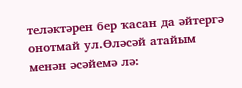теләктәрен бер ҡасан да әйтергә онотмай ул.Өләсәй атайым менән әсәйемә лә: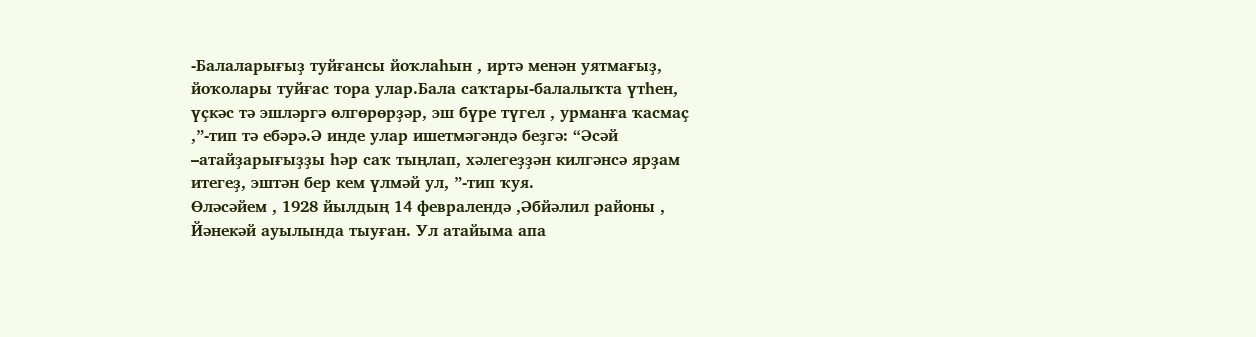-Балаларығыҙ туйғансы йоҡлаһын , иртә менән уятмағыҙ, йоҡолары туйғас тора улар.Бала саҡтары-балалыҡта үтһен, үҫкәс тә эшләргә өлгөрөрҙәр, эш бүре түгел , урманға ҡасмаҫ ,”-тип тә ебәрә.Ә инде улар ишетмәгәндә беҙгә: “Әсәй –атайҙарығыҙҙы һәр саҡ тыңлап, хәлегеҙҙән килгәнсә ярҙам итегеҙ, эштән бер кем үлмәй ул, ”-тип ҡуя.
Өләсәйем , 1928 йылдың 14 февралендә ,Әбйәлил районы , Йәнекәй ауылында тыуған. Ул атайыма апа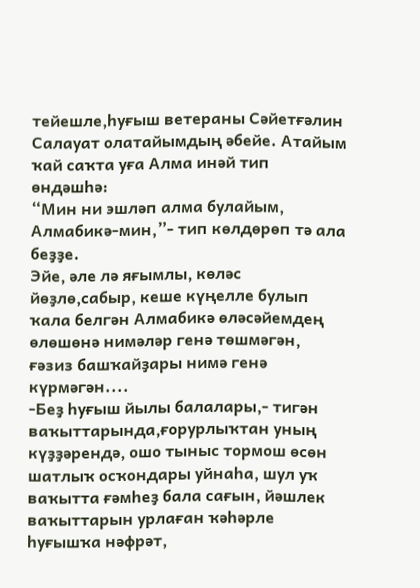тейешле,һуғыш ветераны Сәйетғәлин Салауат олатайымдың әбейе. Атайым ҡай саҡта уға Алма инәй тип өндәшһә:
“Мин ни эшләп алма булайым, Алмабикә-мин,”- тип көлдөрөп тә ала беҙҙе.
Эйе, әле лә яғымлы, көләс йөҙлө,сабыр, кеше күңелле булып ҡала белгән Алмабикә өләсәйемдең өлөшөнә нимәләр генә төшмәгән, ғәзиз башҡайҙары нимә генә күрмәгән....
-Беҙ һуғыш йылы балалары,- тигән ваҡыттарында,ғорурлыҡтан уның күҙҙәрендә, ошо тыныс тормош өсөн шатлыҡ осҡондары уйнаһа, шул уҡ ваҡытта ғәмһеҙ бала сағын, йәшлек ваҡыттарын урлаған ҡәһәрле һуғышҡа нәфрәт,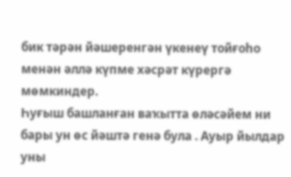бик тәрән йәшеренгән үкенеү тойғоһо менән әллә күпме хәсрәт күрергә мөмкиндер.
Һуғыш башланған ваҡытта өләсәйем ни бары ун өс йәштә генә була . Ауыр йылдар уны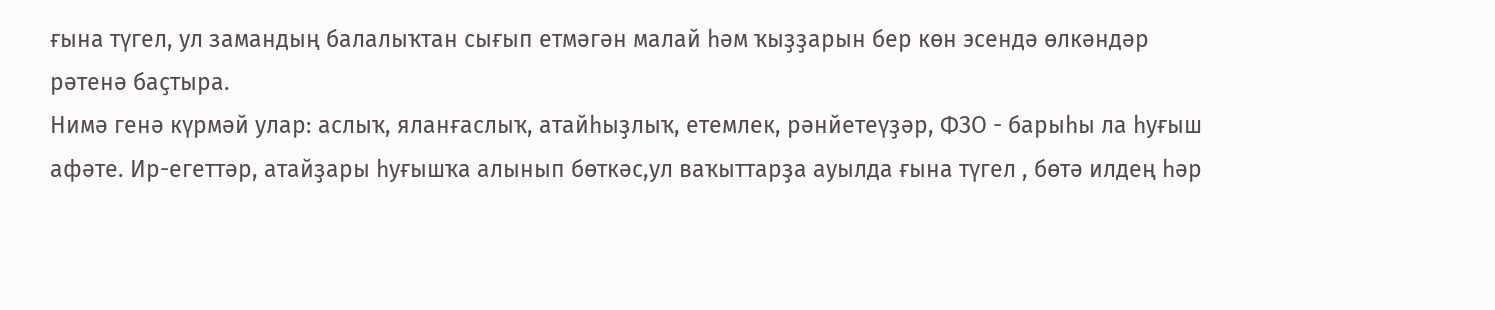ғына түгел, ул замандың балалыҡтан сығып етмәгән малай һәм ҡыҙҙарын бер көн эсендә өлкәндәр рәтенә баҫтыра.
Нимә генә күрмәй улар: аслыҡ, яланғаслыҡ, атайһыҙлыҡ, етемлек, рәнйетеүҙәр, ФЗО - барыһы ла һуғыш афәте. Ир-егеттәр, атайҙары һуғышҡа алынып бөткәс,ул ваҡыттарҙа ауылда ғына түгел , бөтә илдең һәр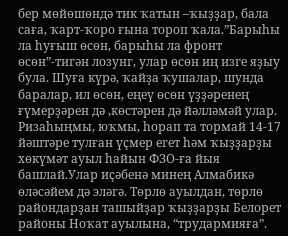бер мөйөшөндә тик ҡатын –ҡыҙҙар, бала саға, ҡарт-ҡоро ғына тороп ҡала.”Барыһы ла һуғыш өсөн, барыһы ла фронт өсөн”-тигән лозунг, улар өсөн иң изге яҙыу була. Шуға күрә, ҡайҙа ҡушалар, шунда баралар, ил өсөн, еңеү өсөн үҙҙәренең ғүмерҙәрен дә ,көстәрен дә йәлләмәй улар. Ризаһыңмы, юҡмы, һорап та тормай 14-17 йәштәре тулған үҫмер егет һәм ҡыҙҙарҙы хөкүмәт ауыл һайын ФЗО-ға йыя башлай.Улар иҫәбенә минең Алмабикә өләсәйем дә эләгә. Төрлө ауылдан, төрлө райондарҙан ташыйҙар ҡыҙҙарҙы Белорет районы Ноҡат ауылына, “трудармияға”.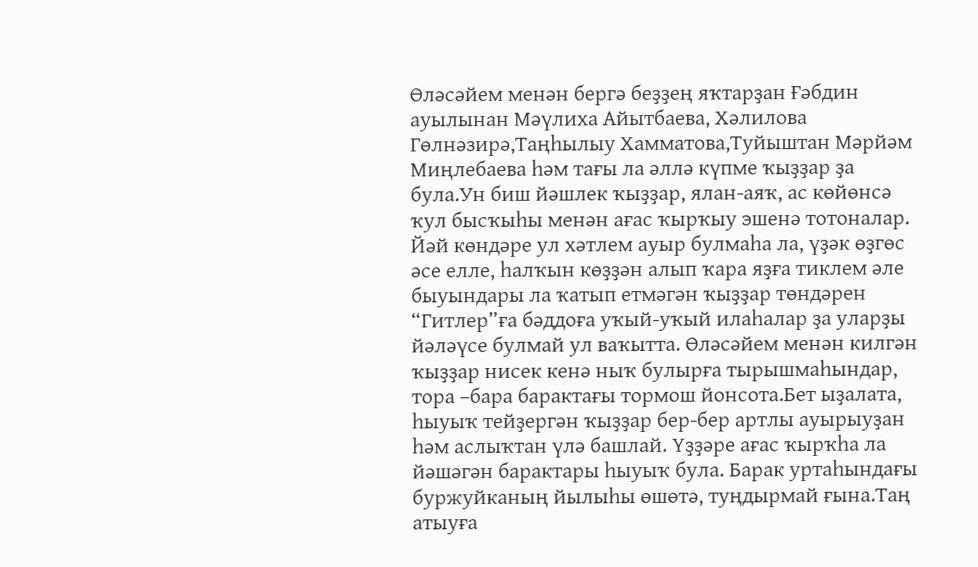Өләсәйем менән бергә беҙҙең яҡтарҙан Ғәбдин ауылынан Мәүлиха Айытбаева, Хәлилова Гөлнәзирә,Таңһылыу Хамматова,Туйыштан Мәрйәм Миңлебаева һәм тағы ла әллә күпме ҡыҙҙар ҙа була.Ун биш йәшлек ҡыҙҙар, ялан-аяҡ, ас көйөнсә ҡул бысҡыһы менән ағас ҡырҡыу эшенә тотоналар. Йәй көндәре ул хәтлем ауыр булмаһа ла, үҙәк өҙгөс әсе елле, һалҡын көҙҙән алып ҡара яҙға тиклем әле быуындары ла ҡатып етмәгән ҡыҙҙар төндәрен “Гитлер”ға бәддоға уҡый-уҡый илаһалар ҙа уларҙы йәләүсе булмай ул ваҡытта. Өләсәйем менән килгән ҡыҙҙар нисек кенә ныҡ булырға тырышмаһындар, тора –бара барактағы тормош йонсота.Бет ыҙалата, һыуыҡ тейҙергән ҡыҙҙар бер-бер артлы ауырыуҙан һәм аслыҡтан үлә башлай. Үҙҙәре ағас ҡырҡһа ла йәшәгән барактары һыуыҡ була. Барак уртаһындағы буржуйканың йылыһы өшөтә, туңдырмай ғына.Таң атыуға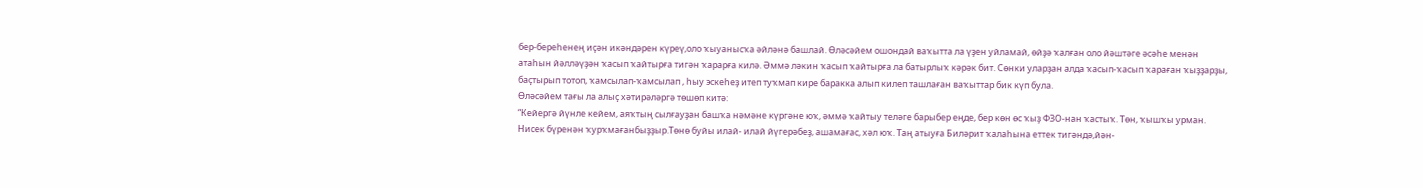бер-береһенең иҫән икәндәрен күреү,оло ҡыуанысҡа әйләнә башлай. Өләсәйем ошондай ваҡытта ла үҙен уйламай, өйҙә ҡалған оло йәштәге әсәһе менән атаһын йәлләүҙән ҡасып ҡайтырға тигән ҡарарға килә. Әммә ләкин ҡасып ҡайтырға ла батырлыҡ кәрәк бит. Сөнки уларҙан алда ҡасып-ҡасып ҡараған ҡыҙҙарҙы, баҫтырып тотоп, ҡамсылап-ҡамсылап , һыу эскеһеҙ итеп туҡмап кире баракка алып килеп ташлаған ваҡыттар бик күп була.
Өләсәйем тағы ла алыҫ хәтирәләргә төшөп китә:
“Кейергә йүнле кейем, аяҡтың сылғауҙан башҡа нәмәне күргәне юҡ, әммә ҡайтыу теләге барыбер еңде, бер көн өс ҡыҙ ФЗО-нан ҡастыҡ. Төн, ҡышҡы урман. Нисек бүренән ҡурҡмағанбыҙҙыр.Төнө буйы илай- илай йүгерәбеҙ, ашамағас, хәл юҡ. Таң атыуға Биләрит ҡалаһына еттек тигәндә,йән-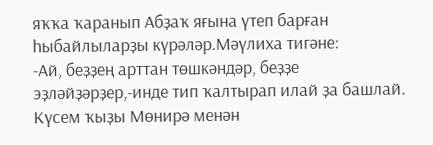яҡҡа ҡаранып Абҙаҡ яғына үтеп барған һыбайлыларҙы күрәләр.Мәүлиха тигәне:
-Ай, беҙҙең арттан төшкәндәр, беҙҙе эҙләйҙәрҙер,-инде тип ҡалтырап илай ҙа башлай. Күсем ҡыҙы Мөнирә менән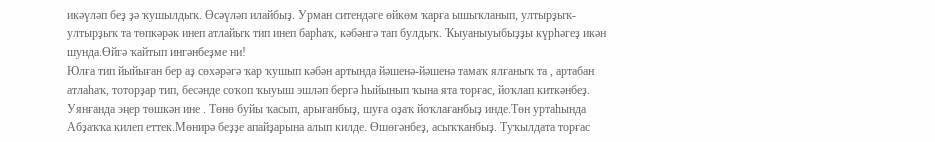икәүләп беҙ ҙә ҡушылдыҡ. Өсәүләп илайбыҙ. Урман ситендәге өйкөм ҡарға ышыҡланып, ултырҙыҡ-ултырҙыҡ та төпкәрәк инеп атлайыҡ тип инеп барһаҡ, кәбәнгә тап булдыҡ. Ҡыуаныуыбыҙҙы күрһәгеҙ икән шунда.Өйгә ҡайтып ингәнбеҙме ни!
Юлға тип йыйыған бер аҙ сөхәрәгә ҡар ҡушып кәбән артында йәшенә-йәшенә тамаҡ ялғаныҡ та , артабан атлаһаҡ, тоторҙар тип, бесәнде соҡоп ҡыуыш эшләп бергә һыйынып ҡына ята торғас, йоҡлап киткәнбеҙ. Уянғанда эңер төшкән ине . Төнө буйы ҡасып, арығанбыҙ, шуға оҙаҡ йоҡлағанбыҙ инде.Төн уртаһында Абҙаҡҡа килеп еттек.Мөнирә беҙҙе апайҙарына алып килде. Өшөгәнбеҙ, асыҡҡанбыҙ. Туҡылдата торғас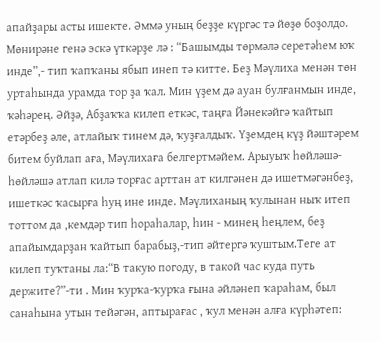апайҙары асты ишекте. Әммә уның беҙҙе күргәс тә йөҙө боҙолдо. Мөнирәне генә эскә үткәрҙе лә : “Башымды төрмәлә серетәһем юҡ инде”,- тип ҡапҡаны ябып инеп тә китте. Беҙ Мәүлиха менән төн уртаһында урамда тор ҙа ҡал. Мин үҙем дә ауан булғанмын инде, ҡәһәрең. Әйҙә, Абҙаҡҡа килеп еткәс, таңға Йәнекәйгә ҡайтып етәрбеҙ әле, атлайыҡ тинем дә, ҡуҙғалдыҡ. Үҙемдең күҙ йәштәрем битем буйлап аға, Мәүлихаға белгертмәйем. Арыуыҡ һөйләшә-һөйләшә атлап килә торғас арттан ат килгәнен дә ишетмәгәнбеҙ, ишеткәс ҡасырға һуң ине инде. Мәүлиханың ҡулынан ныҡ итеп тоттом да ,кемдәр тип һораһалар, һин - минең һеңлем, беҙ апайымдарҙан ҡайтып барабыҙ,-тип әйтергә ҡуштым.Теге ат килеп туҡтаны ла:“В такую погоду, в такой час куда путь держите?”-ти . Мин ҡурҡа-ҡурҡа ғына әйләнеп ҡараһам, был санаһына утын тейәгән, аптырағас , ҡул менән алға күрһәтеп: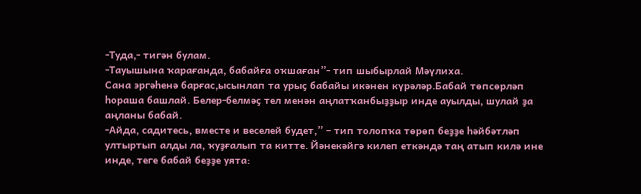-Туда,- тигән булам.
-Тауышына ҡарағанда, бабайға оҡшаған”- тип шыбырлай Мәүлиха.
Сана эргәһенә барғас,ысынлап та урыҫ бабайы икәнен күрәләр.Бабай төпсөрләп һораша башлай. Белер-белмәҫ тел менән аңлатҡанбыҙҙыр инде ауылды, шулай ҙа аңланы бабай.
-Айда, садитесь, вместе и веселей будет,” – тип толопҡа төрөп беҙҙе һәйбәтләп ултыртып алды ла, ҡуҙғалып та китте. Йәнекәйгә килеп еткәндә таң атып килә ине инде, теге бабай беҙҙе уята: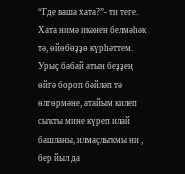“Где ваша хата?”- ти теге. Хата нимә икәнен белмәһәк тә, өйөбөҙҙө күрһәттем. Урыҫ бабай атын беҙҙең өйгә бороп бәйләп тә өлгөрмәне, атайым килеп сыҡты мине күреп илай башланы, илмаҫлыҡмы ни , бер йыл да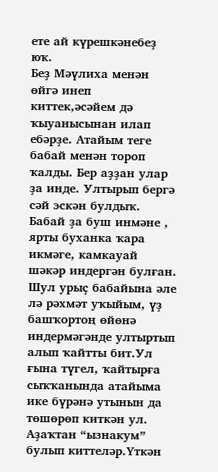ете ай күрешкәнебеҙ юҡ.
Беҙ Мәүлиха менән өйгә инеп киттек,әсәйем дә ҡыуанысынан илап ебәрҙе. Атайым теге бабай менән тороп ҡалды. Бер аҙҙан улар ҙа инде. Ултырып бергә сәй эскән булдыҡ. Бабай ҙа буш инмәне , ярты буханка ҡара икмәге, камкауай шәкәр индергән булған. Шул урыҫ бабайына әле лә рәхмәт уҡыйым, үҙ башҡортоң өйөнә индермәгәнде ултыртып алып ҡайтты бит.Ул ғына түгел, ҡайтырға сыҡҡанында атайыма ике бүрәнә утынын да төшөрөп киткән ул. Аҙаҡтан “ызнакум” булып киттеләр.Үткән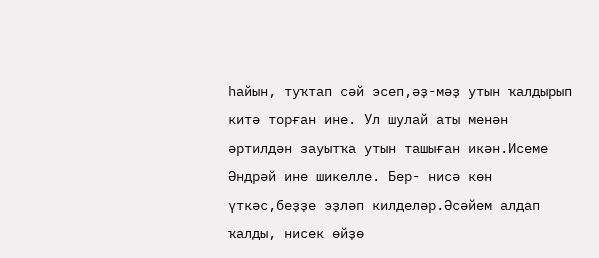һайын, туҡтап сәй эсеп,әҙ-мәҙ утын ҡалдырып китә торған ине. Ул шулай аты менән әртилдән зауытҡа утын ташыған икән.Исеме Әндрәй ине шикелле. Бер- нисә көн үткәс,беҙҙе эҙләп килделәр.Әсәйем алдап ҡалды, нисек өйҙө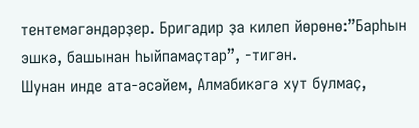тентемәгәндәрҙер. Бригадир ҙа килеп йөрөнө:”Барһын эшкә, башынан һыйпамаҫтар”, -тигән.
Шунан инде ата-әсәйем, Алмабикәгә хут булмаҫ,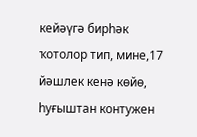кейәүгә бирһәк ҡотолор тип, мине,17 йәшлек кенә көйө, һуғыштан контужен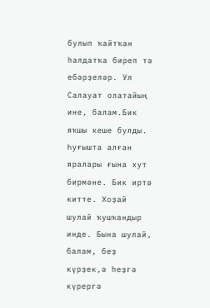булып ҡайтҡан һалдатҡа биреп тә ебәрҙеләр. Ул Салауат олатайың ине, балам.Бик яҡшы кеше булды. Һуғышта алған яралары ғына хут бирмәне. Бик иртә китте. Хоҙай шулай ҡушҡандыр инде. Бына шулай, балам, беҙ күрҙек,ә һеҙгә күрергә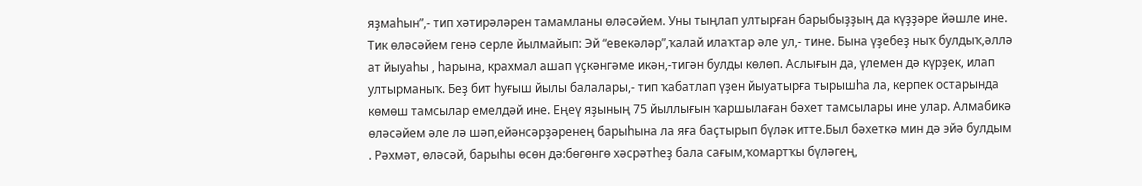яҙмаһын”,- тип хәтирәләрен тамамланы өләсәйем. Уны тыңлап ултырған барыбыҙҙың да күҙҙәре йәшле ине. Тик өләсәйем генә серле йылмайып: Эй “евекәләр”,ҡалай илаҡтар әле ул,- тине. Бына үҙебеҙ ныҡ булдыҡ,әллә ат йыуаһы , һарына, крахмал ашап үҫкәнгәме икән,-тигән булды көлөп. Аслығын да, үлемен дә күрҙек, илап ултырманыҡ. Беҙ бит һуғыш йылы балалары,- тип ҡабатлап үҙен йыуатырға тырышһа ла, керпек остарында көмөш тамсылар емелдәй ине. Еңеү яҙының 75 йыллығын ҡаршылаған бәхет тамсылары ине улар. Алмабикә өләсәйем әле лә шәп,ейәнсәрҙәренең барыһына ла яға баҫтырып бүләк итте.Был бәхеткә мин дә эйә булдым . Рәхмәт, өләсәй, барыһы өсөн дә:бөгөнгө хәсрәтһеҙ бала сағым,ҡомартҡы бүләгең,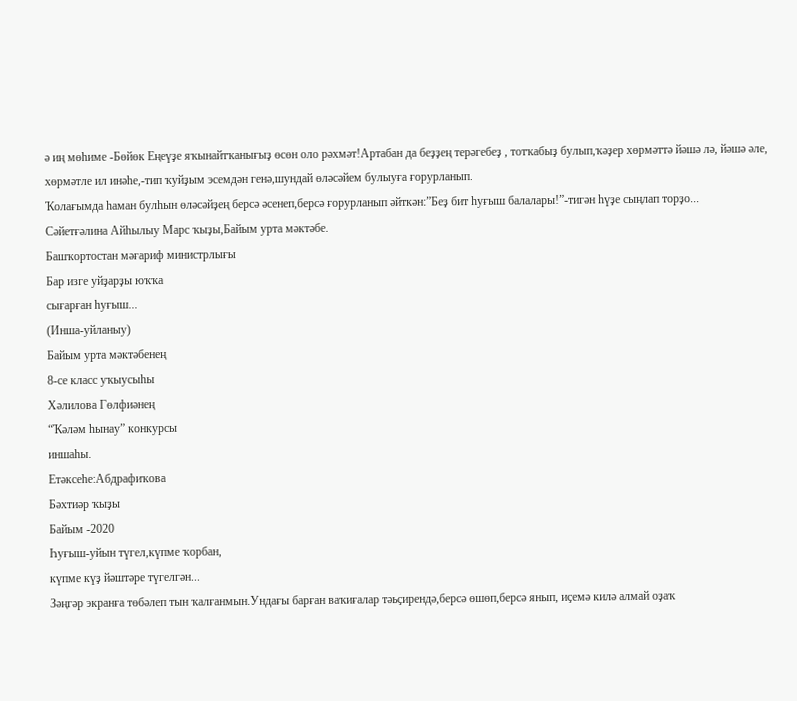ә иң мөһиме -Бөйөк Еңеүҙе яҡынайтҡанығыҙ өсөн оло рәхмәт!Артабан да беҙҙең терәгебеҙ , тотҡабыҙ булып,ҡәҙер хөрмәттә йәшә лә, йәшә әле, хөрмәтле ил инәһе,-тип ҡуйҙым эсемдән генә,шундай өләсәйем булыуға ғорурланып.
Ҡолағымда һаман булһын өләсәйҙең берсә әсенеп,берсә ғорурланып әйткән:”Беҙ бит һуғыш балалары!”-тигән һүҙе сыңлап торҙо...
Сәйетғәлина Айһылыу Марс ҡыҙы,Байым урта мәктәбе.
Башҡортостан мәғариф министрлығы
Бар изге уйҙарҙы юҡҡа
сығарған һуғыш...
(Инша-уйланыу)
Байым урта мәктәбенең
8-се класс уҡыусыһы
Хәлилова Гөлфиәнең
“Ҡәләм һынау” конкурсы
иншаһы.
Етәксеһе:Абдрафиҡова
Бәхтиәр ҡыҙы
Байым -2020
Һуғыш-уйын түгел,күпме ҡорбан,
күпме күҙ йәштәре түгелгән...
Зәңгәр экранға төбәлеп тын ҡалғанмын.Ундағы барған ваҡиғалар тәьҫирендә,берсә өшөп,берсә янып, иҫемә килә алмай оҙаҡ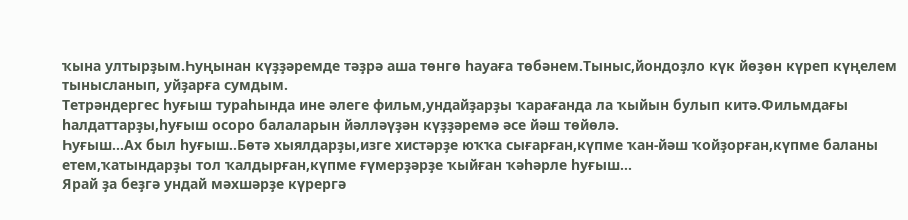ҡына ултырҙым.Һуңынан күҙҙәремде тәҙрә аша төнгө һауаға төбәнем.Тыныс,йондоҙло күк йөҙөн күреп күңелем тынысланып, уйҙарға сумдым.
Тетрәндергес һуғыш тураһында ине әлеге фильм,ундайҙарҙы ҡарағанда ла ҡыйын булып китә.Фильмдағы һалдаттарҙы,һуғыш осоро балаларын йәлләүҙән күҙҙәремә әсе йәш төйөлә.
Һуғыш...Ах был һуғыш..Бөтә хыялдарҙы,изге хистәрҙе юҡҡа сығарған,күпме ҡан-йәш ҡойҙорған,күпме баланы етем,ҡатындарҙы тол ҡалдырған,күпме ғүмерҙәрҙе ҡыйған ҡәһәрле һуғыш...
Ярай ҙа беҙгә ундай мәхшәрҙе күрергә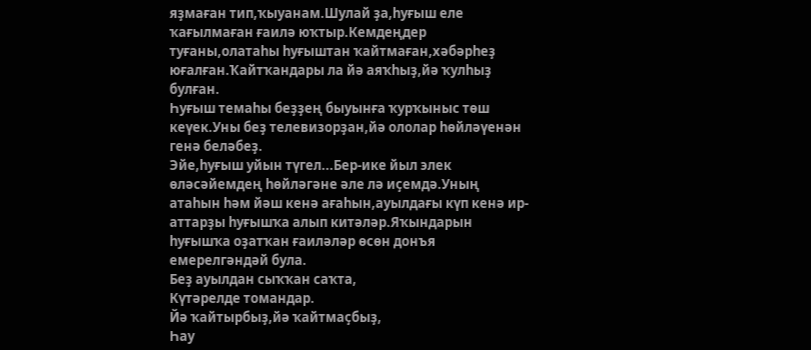яҙмаған тип,ҡыуанам.Шулай ҙа,һуғыш еле ҡағылмаған ғаилә юҡтыр.Кемдеңдер туғаны,олатаһы һуғыштан ҡайтмаған,хәбәрһеҙ юғалған.Ҡайтҡандары ла йә аяҡһыҙ,йә ҡулһыҙ булған.
Һуғыш темаһы беҙҙең быуынға ҡурҡыныс төш кеүек.Уны беҙ телевизорҙан,йә ололар һөйләүенән генә беләбеҙ.
Эйе,һуғыш уйын түгел...Бер-ике йыл элек өләсәйемдең һөйләгәне әле лә иҫемдә.Уның атаһын һәм йәш кенә ағаһын,ауылдағы күп кенә ир-аттарҙы һуғышҡа алып китәләр.Яҡындарын һуғышҡа оҙатҡан ғаиләләр өсөн донъя емерелгәндәй була.
Беҙ ауылдан сыҡҡан саҡта,
Күтәрелде томандар.
Йә ҡайтырбыҙ,йә ҡайтмаҫбыҙ,
Һау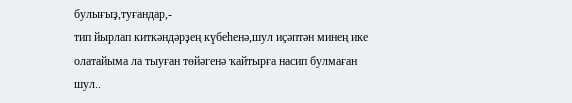булығыҙ,туғандар,-
тип йырлап киткәндәрҙең күбеһенә,шул иҫәптән минең ике олатайыма ла тыуған төйәгенә ҡайтырға насип булмаған шул..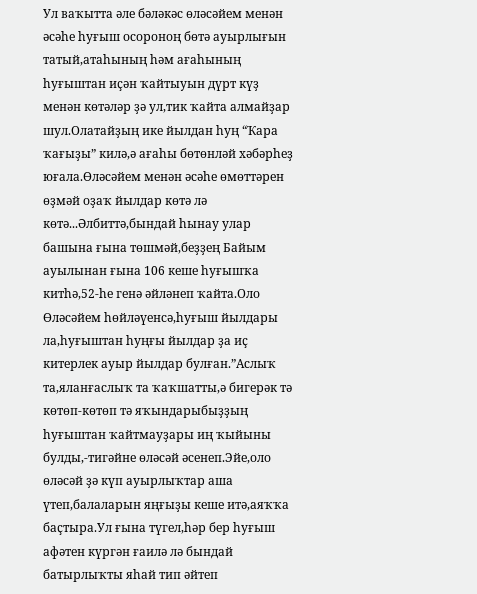Ул ваҡытта әле бәләкәс өләсәйем менән әсәһе һуғыш осороноң бөтә ауырлығын татый,атаһының һәм ағаһының һуғыштан иҫән ҡайтыуын дүрт күҙ менән көтәләр ҙә ул,тик ҡайта алмайҙар шул.Олатайҙың ике йылдан һуң “Ҡара ҡағыҙы” килә,ә ағаһы бөтөнләй хәбәрһеҙ юғала.Өләсәйем менән әсәһе өмөттәрен өҙмәй оҙаҡ йылдар көтә лә көтә...Әлбиттә,бындай һынау улар башына ғына төшмәй,беҙҙең Байым ауылынан ғына 106 кеше һуғышҡа китһә,52-һе генә әйләнеп ҡайта.Оло Өләсәйем һөйләүенсә,һуғыш йылдары ла,һуғыштан һуңғы йылдар ҙа иҫ китерлек ауыр йылдар булған.”Аслыҡ та,яланғаслыҡ та ҡаҡшатты,ә бигерәк тә көтөп-көтөп тә яҡындарыбыҙҙың һуғыштан ҡайтмауҙары иң ҡыйыны булды,-тигәйне өләсәй әсенеп.Эйе,оло өләсәй ҙә күп ауырлыҡтар аша үтеп,балаларын яңғыҙы кеше итә,аяҡҡа баҫтыра.Ул ғына түгел,һәр бер һуғыш афәтен күргән ғаилә лә бындай батырлыҡты яһай тип әйтеп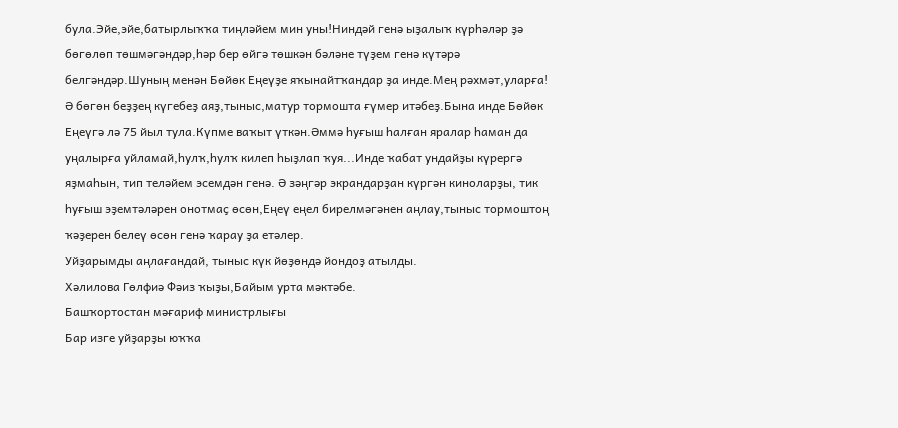була.Эйе,эйе,батырлыҡҡа тиңләйем мин уны!Ниндәй генә ыҙалыҡ күрһәләр ҙә бөгөлөп төшмәгәндәр,һәр бер өйгә төшкән бәләне түҙем генә күтәрә белгәндәр.Шуның менән Бөйөк Еңеүҙе яҡынайтҡандар ҙа инде.Мең рәхмәт,уларға!
Ә бөгөн беҙҙең күгебеҙ аяҙ,тыныс,матур тормошта ғүмер итәбеҙ.Бына инде Бөйөк Еңеүгә лә 75 йыл тула.Күпме ваҡыт үткән.Әммә һуғыш һалған яралар һаман да уңалырға уйламай,һулҡ,һулҡ килеп һыҙлап ҡуя...Инде ҡабат ундайҙы күрергә яҙмаһын, тип теләйем эсемдән генә. Ә зәңгәр экрандарҙан күргән киноларҙы, тик һуғыш эҙемтәләрен онотмаҫ өсөн,Еңеү еңел бирелмәгәнен аңлау,тыныс тормоштоң ҡәҙерен белеү өсөн генә ҡарау ҙа етәлер.
Уйҙарымды аңлағандай, тыныс күк йөҙөндә йондоҙ атылды.
Хәлилова Гөлфиә Фәиз ҡыҙы,Байым урта мәктәбе.
Башҡортостан мәғариф министрлығы
Бар изге уйҙарҙы юҡҡа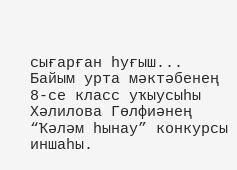сығарған һуғыш...
Байым урта мәктәбенең
8-се класс уҡыусыһы
Хәлилова Гөлфиәнең
“Ҡәләм һынау” конкурсы
иншаһы.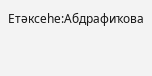Етәксеһе:Абдрафиҡова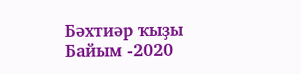Бәхтиәр ҡыҙы
Байым -2020